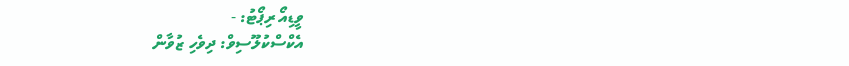ވީޑިއޯ ރިޕޯޓު: -
އެކްސްކުލޫސިވް: ދިވެހި ޒުވާން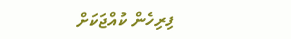ފިރިހެން ކުއްޖަކަށް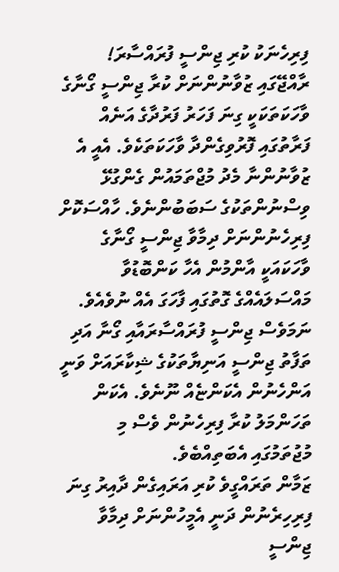ފިރިހެނަކު ކުރި ޖިންސީ ފުރައްސާރަ!
ރާއްޖޭގައި ޒުވާނުންނަށް ކުރާ ޖިންސީ ގޯނާގެ ވާހަކަތަކަކީ ގިނަ ފަހަރު ފަރުދާގެ އަނެއް ފަރާތުގައި ފޮރުވިގެންދާ ވާހަކަތަކެވެ. އެއީ އެ ޒުވާނުންނާ މެދު މުޖްތަމައުން ގެންގުޅޭ ވިސްނުންތަކުގެ ސަބަބުންނެވެ. ހާއްސަކޮށް ފިރިހެނުންނަށް ދިމާވާ ޖިންސީ ގޯނާގެ ވާހަކައަކީ އާންމުން އެހާ ކަންބޮޑުވާ މައްސަލައެއްގެ ގޮތުގައި ފާހަގަ އެއް ނުވެއެވެ. ނަމަވެސް ޖިންސީ ފުރައްސާރައާއި ގޯނާ އަދި ތަފާތު ޖިންސީ އަނިޔާތަކުގެ ޝިކާރައަށް ވަނީ އަންހެނުން އެކަންޏެއް ނޫނެވެ. އެކަން ތަހަންމަލު ކުރާ ފިރިހެނުން ވެސް މި މުޖުތަމުގައި އެބަތިއްބެވެ.
ޒަމާން ތަރައްގީވެ ކުރި އަރައިގެން ދާއިރު ގިނަ ފިރިހިރެނުން ދަނީ އެމީހުންނަށް ދިމާވާ ޖިންސީ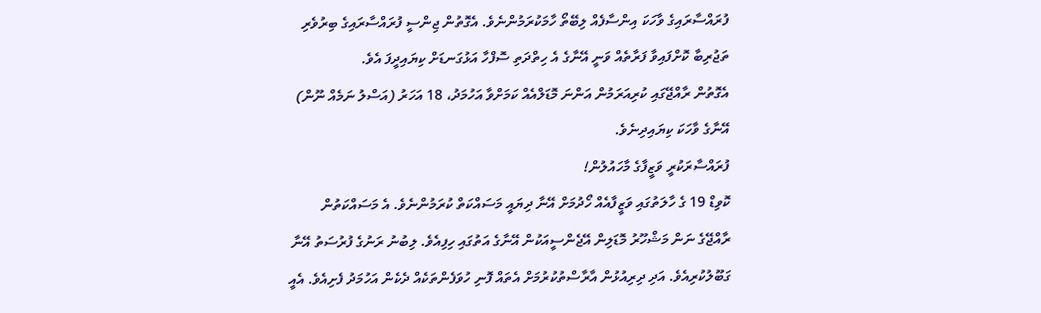ފުރައްސާރައިގެ ވާހަކަ އިންސާފެއް ލިބޭތޯ ހާމަކުރަމުންނެވެ. އެގޮތުން ޖިންސީ ފުރައްސާރައިގެ ބިރުވެރި ތަޖުރިބާ ކޮށްފައިވާ ފަރާތެއް ވަނީ އޭނާގެ އެ ހިތްދަތި ސޮފްހާ އަޅުގަނޑަށް ކިޔައިދީފަ އެވެ.
އެގޮތުން ރާއްޖޭގައި ކުރިއަރަމުން އަންނަ މޮޑަލްއެއް ކަމަށްވާ އަހުމަދު، 18 އަހަރު (އަސްލު ނަމެއް ނޫން) އޭނާގެ ވާހަކަ ކިޔައިދިނެވެ.
ފުރައްސާރަކުރީ ވަޒީފާގެ މާހައުލުން!
ކޮވިޑް 19 ގެ ހާލަތުގައި ވަޒީފާއެއް ހޯދުމަށް އޭނާ ދިޔައީ މަސައްކަތް ކުރަމުންނެވެ. އެ މަސައްކަތުން ރާއްޖޭގެ ނަން މަޝްހޫރު މޮޑަލިން އޭޖެންސީއަކުން އޭނާގެ އަތުގައި ހިފިއެވެ. ލިބުނު ރަނުގެ ފުރުސަތު އޭނާ ގަބޫލުކުރިއެވެ. އަދި ދިރިއުޅުން އާރާސްތުކުރުމަށް އެތައް ފޮނި ހުވަފެންތަކެއް ދެކެން އަހުމަދު ފެށިއެވެ. އެއީ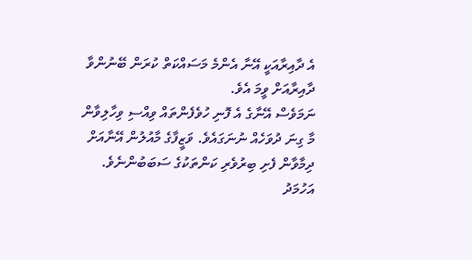އެ ދާއިރާއަކީ އޭނާ އެންމެ މަސައްކަތް ކުރަން ބޭނުންވާ ދާއިރާއަށް ވީމަ އެވެ.
ނަމަވެސް އޭނާގެ އެ ފޮނި ހުވެފެންތައް ވިއްސި ވިހާލިވާން މާ ގިނަ ދުވަހެއް ނުނަގައެވެ. ވަޒީފާގެ މާއުލުން އޭނާއަށް ދިމާވާން ފެށި ބިރުވެރި ކަންތަކުގެ ސަބަބުންނެވެ.
އަހުމަދު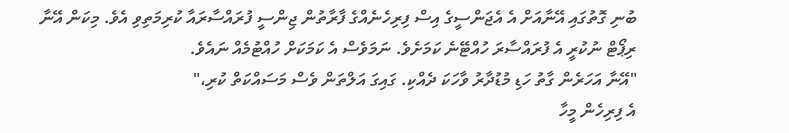ބުނި ގޮތުގައި އޭނާއަށް އެ އެޖަންސީގެ އިސް ފިރިހެނެއްގެ ފާރާތުން ޖިންސީ ފުރައްސާރައާ ކުރިމަތިވި އެވެ. މިކަން އޭނާ ރިޕޯޓް ނުކުރީ އެ ފުރައްސާރަ ހުއްޓޭނެ ކަމަށެވެ. ނަމަވެސް އެ ކަމަކަށް ހުއްޓުމެއް ނައެވެ.
"އޭނާ އަހަރެން ގާތު ހަޑި މުޑުދާރު ވާހަކަ ދެއްކި. ގައިގަ އަލްތަން ވެސް މަސައްކަތް ކުރި،"
އެ ފިރިހެން މީހާ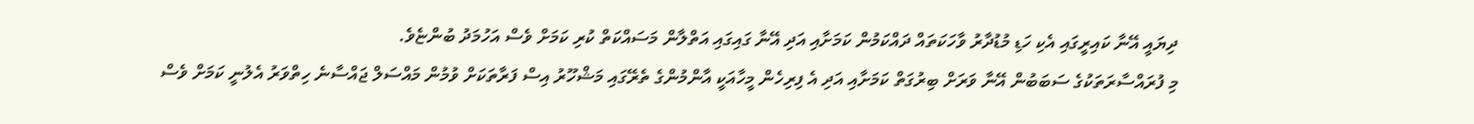ދިޔައީ އޭނާ ކައިރީގައި އެކި ހަޑި މުޑުދާރު ވާހަކަތައް ދައްކަމުން ކަމަށާއި އަދި އޭނާ ގައިގައި އަތްލާން މަސައްކަތް ކުރި ކަމަށް ވެސް އަހުމަދު ބުންޏެވެ.
މި ފުރައްސާރަތަކުގެ ސަބަބުން އޭނާ ވަރަށް ބިރުގަތް ކަމަށާއި އަދި އެ ފިރިހެން މީހާއަކީ އާންމުންގެ ތެރޭގައި މަޝްހޫރު އިސް ފަރާތަކަށް ވުމުން މައްސަލް ޖައްސާނެ ހިތްވަރު އެލުނީ ކަމަށް ވެސް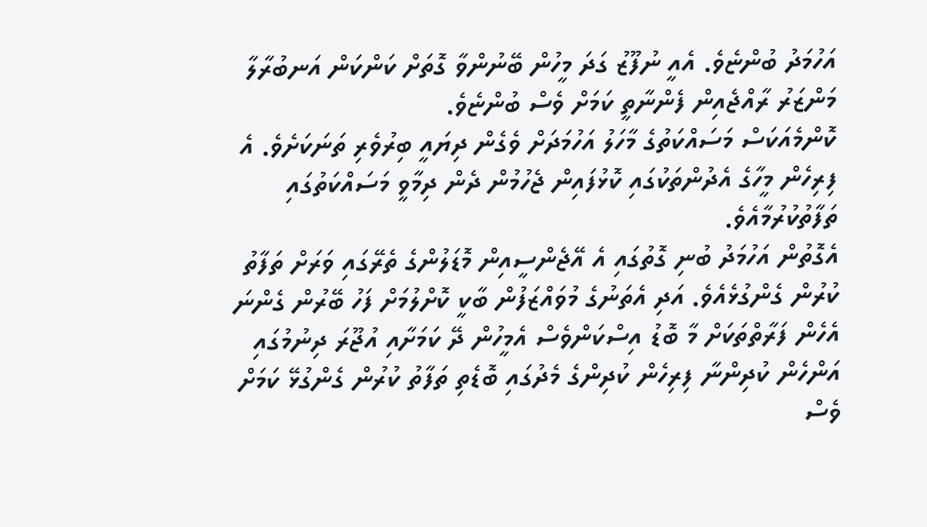އަހުމަދު ބުންޏެވެ. އެއީ ނުފޫޒު ގަދަ މީހުން ބޭނުންވާ ގޮތަށް ކަންކަން އަނބުރާލާ މަންޒަރު ރާއްޖެއިން ފެންނާތީ ކަމަށް ވެސް ބުންޏެވެ.
ކޮންމެއަކަސް މަސައްކަތުގެ މާހަލު އަހުމަދަށް ވެގެން ދިޔައީ ބިރުވެރި ތަނަކަށެވެ. އެ ފިރިހެން މީހާގެ އެދުންތަކުގައި ކޮޅުފައިން ޖެހުމުން ދެން ދިމާވީ މަސައްކަތުގައި ތަފާތުކުރުމާއެވެ.
އެގޮތުން އަހުމަދު ބުނި ގޮތުގައި އެ އޭޖެންސީއިން މޮޑަލުންގެ ތެރޭގައި ވަރަށް ތަފާތު ކުރުން ގެންގުޅެއެވެ. އަދި އެތަނުގެ މުވައްޒަފުން ބާކީ ކޮށްލުމަށް ފަހު ބޭރުން ގެންނަ އެހެން ފަރާތްތަކަށް މާ ބޮޑު އިސްކަންވެސް އެމީހުން ދޭ ކަމަށާއި އުޖޫރަ ދިނުމުގައި އަންހެން ކުދިންނާ ފިރިހެން ކުދިންގެ މެދުގައި ބޮޑެތި ތަފާތު ކުރުން ގެންގުޅޭ ކަމަށް ވެސް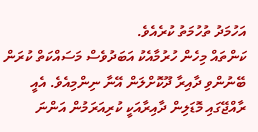އަހުމަދު ތުހުމަތު ކުރެއެވެ.
ކަންތައް މިހެން ހުރުމާއެކު އަބަދުވެސް މަސައްކަތް ކުރަން ބޭނުންވި ދާއިރާ ދޫކޮށްލަން އޭނާ ނިންމިއެވެ. އެއީ ރާއްޖޭގައި މޮޑަލިން ދާއިރާއަކީ ކުރިއަރަމުން އަންނަ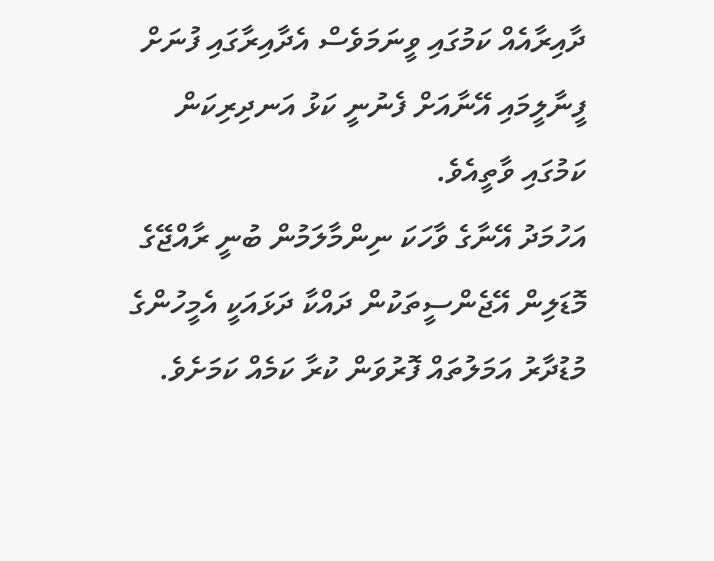ދާއިރާއެއް ކަމުގައި ވީނަމަވެސް އެދާއިރާގައި ފުނަށް ފީނާލީމައި އޭނާއަށް ފެނުނީ ކަޅު އަނދިރިކަން ކަމުގައި ވާތީއެވެ.
އަހުމަދު އޭނާގެ ވާހަކަ ނިންމާލަމުން ބުނީ ރާއްޖޭގެ މޮޑަލިން އޭޖެންސީތަކުން ދައްކާ ދަޅައަކީ އެމީހުންގެ މުޑުދާރު އަމަލުތައް ފޮރުވަން ކުރާ ކަމެއް ކަމަށެވެ.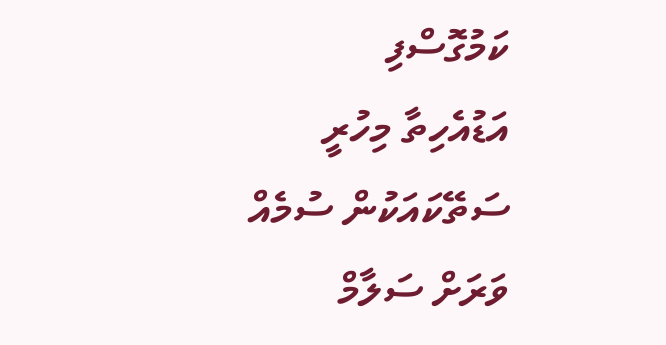ކަމުގޮސްފި
އަޑުއެހިތާ މިހުރީ
ސަތޭކައަކުން ސުމެއް
ވަރަށް ސަލާމް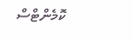ކޮމެންޓްސް